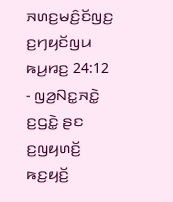ꤏꤛꤢ꤬ꤗꤢꤨ꤬ꤢꤩꤜꤢ꤬ ꤢ꤬ꤚꤟꤢꤩꤜꤣ ꤒꤣ꤬ꤙꤢ꤬ 24:12 - ꤜꤤ꤬ꤡꤢ꤭ꤏꤢꤧ꤭ ꤢ꤬ꤞꤢꤧ꤭ ꤔꤢ ꤢ꤬ꤜꤟꤛꤢꤩ꤬ ꤒꤢ꤬ꤟꤢꤩ꤬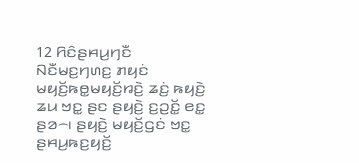12 ꤖꤢꤨꤔꤌꤣ꤬ꤚꤢꤪ ꤡꤢꤪꤗꤢ꤬ꤚꤛꤢ꤬ ꤊꤟꤢꤦ ꤗꤟꤢꤩ꤬ꤒꤥ꤭ꤗꤟꤢꤩ꤬ꤙꤢꤧ꤬ ꤘꤢꤦ꤬ ꤒꤟꤢꤧ꤬ ꤘꤣ ꤠꤢ꤭ ꤔꤢ ꤔꤟꤢꤧ꤬ ꤢ꤬ꤑꤢꤩ꤭ ꤕꤢ꤭ ꤔꤤ꤮꤯ ꤔꤟꤢꤧ꤬ ꤗꤟꤢꤩ꤬ꤞꤢꤦ ꤠꤢ꤭ ꤔꤌꤣ꤬ꤒꤢ꤬ꤟꤢꤩ꤬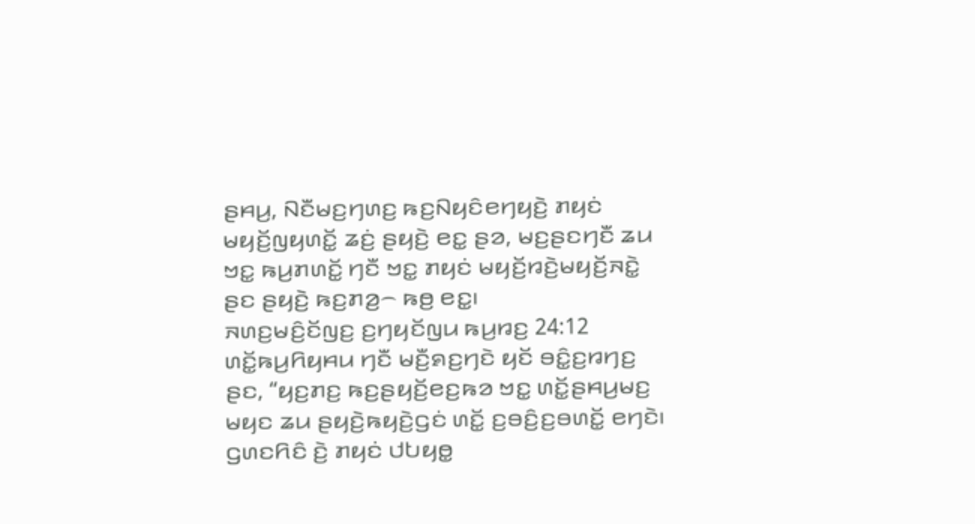ꤔꤌꤣ꤬, ꤡꤢꤪꤗꤢ꤬ꤚꤛꤢ꤬ ꤒꤢ꤬ꤡꤟꤢꤨꤕꤚꤟꤢꤧ꤬ ꤊꤟꤢꤦ ꤗꤟꤢꤩ꤬ꤜꤟꤛꤢꤩ꤭ ꤘꤢꤦ꤬ ꤔꤟꤢꤧ꤬ ꤕꤢ꤭ ꤔꤤ, ꤗꤢ꤬ꤔꤢꤚꤢꤪ ꤘꤣ ꤠꤢ꤭ ꤒꤣ꤬ꤊꤛꤢꤩ꤭ ꤚꤢꤪ ꤠꤢ꤭ ꤊꤟꤢꤦ ꤗꤟꤢꤩ꤬ꤙꤢꤧ꤬ꤗꤟꤢꤩ꤬ꤏꤢꤧ꤭ ꤔꤢ ꤔꤟꤢꤧ꤬ ꤒꤢ꤬ꤊꤤ꤬꤮ ꤒꤥ꤬ ꤕꤢ꤭꤯
ꤏꤛꤢ꤬ꤗꤢꤨ꤬ꤢꤩꤜꤢ꤬ ꤢ꤬ꤚꤟꤢꤩꤜꤣ ꤒꤣ꤬ꤙꤢ꤬ 24:12
ꤛꤢꤩ꤭ꤒꤣ꤬ꤖꤟꤌꤣ ꤚꤢꤪ ꤗꤢꤪ꤬ꤎꤢ꤬ꤚꤢꤧ ꤟꤢꤩ ꤋꤢꤨ꤭ꤢ꤬ꤙꤚꤢ꤬ ꤔꤢ, “ꤟꤢ꤬ꤊꤢ꤬ ꤒꤢ꤬ꤔꤟꤢꤩ꤬ꤕꤢ꤬ꤒꤤ ꤠꤢ꤭ ꤛꤢꤩ꤭ꤔꤌꤣ꤬ꤗꤢ꤬ ꤗꤟꤢ ꤘꤣ ꤔꤟꤢꤧ꤬ꤒꤟꤢꤧ꤬ꤞꤢꤦ ꤛꤢꤩ꤭ ꤢ꤬ꤋꤢꤨ꤬ꤢ꤬ꤋꤛꤢꤩ꤭ ꤕꤚꤢꤧ꤯ ꤞꤛꤢꤖꤢꤨ ꤢꤧ꤬ ꤊꤟꤢꤦ ꤓꤝꤟꤥ꤭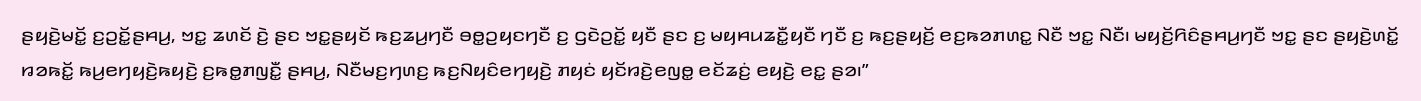ꤔꤟꤢꤧ꤬ꤗꤢꤩ꤭ ꤢ꤬ꤑꤢꤩ꤭ꤔꤌꤣ꤬, ꤠꤢ꤭ ꤘꤛꤢꤩ ꤢꤧ꤬ ꤔꤢ ꤠꤢ꤭ꤔꤟꤢꤩ ꤒꤢ꤬ꤘꤣ꤬ꤚꤢꤪ ꤋꤥ꤭ꤑꤟꤢꤚꤢꤪ ꤢ꤬ ꤞꤢꤧꤑꤢꤩ꤭ ꤟꤢꤪ ꤔꤢ ꤢ꤬ ꤗꤟꤌꤣꤘꤢꤪ꤭ꤟꤢꤪ ꤚꤢꤪ ꤢ꤬ ꤒꤢ꤬ꤔꤟꤢꤩ꤬ ꤕꤢ꤬ꤒꤤꤊꤛꤢ꤭ ꤡꤢꤪ ꤠꤢ꤭ ꤡꤢꤪ꤯ ꤗꤟꤢꤩ꤬ꤖꤢꤨꤔꤌꤣ꤬ꤚꤢꤪ ꤠꤢ꤭ ꤔꤢ ꤔꤟꤢꤧ꤬ꤛꤢꤩ꤭ ꤙꤤꤒꤢꤩ꤭ ꤒꤣ꤬ꤕꤚꤟꤢꤧ꤬ꤒꤟꤢꤧ꤬ ꤢ꤬ꤒꤥ꤭ꤊꤜꤢꤪ꤭ ꤔꤌꤣ꤬, ꤡꤢꤪꤗꤢ꤬ꤚꤛꤢ꤬ ꤒꤢ꤬ꤡꤟꤢꤨꤕꤚꤟꤢꤧ꤬ ꤊꤟꤢꤦ ꤟꤢꤩꤙꤢꤧ꤬ꤕꤜꤥ꤭ ꤕꤢꤩꤘꤢꤦ꤬ ꤕꤟꤢꤧ꤬ ꤕꤢ꤭ ꤔꤤ꤯”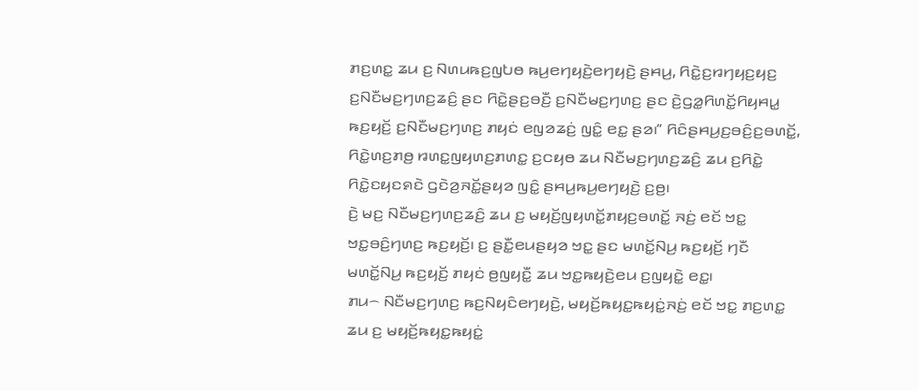ꤊꤢ꤬ꤛꤢ꤭ ꤘꤣ ꤢ꤬ ꤡꤛꤣꤒꤢ꤬ꤜꤝꤥ ꤒꤣ꤬ꤕꤚꤟꤢꤧ꤬ꤕꤚꤟꤢꤧ꤬ ꤔꤌꤣ꤬, ꤖꤢꤧ꤭ꤢ꤬ꤙꤚꤟꤢ꤬ꤟꤢ꤬ ꤢ꤬ꤡꤢꤪꤗꤢ꤬ꤚꤛꤢ꤬ꤘꤢꤨ꤬ ꤔꤢ ꤖꤢꤧ꤭ꤔꤢ꤬ꤋꤢꤪ꤬ ꤢ꤬ꤡꤢꤪꤗꤢ꤬ꤚꤛꤢ꤬ ꤔꤢ ꤢꤧ꤬ꤞꤤ꤭ꤖꤛꤢꤩ꤭ꤖꤟꤌꤣ꤭ ꤒꤢ꤬ꤟꤢꤩ꤬ ꤢ꤬ꤡꤢꤪꤗꤢ꤬ꤚꤛꤢ꤬ ꤊꤟꤢꤦ ꤕꤜꤤꤘꤢꤦ꤬ ꤜꤢꤨ꤭ ꤕꤢ꤭ ꤔꤤ꤯” ꤖꤢꤨꤔꤌꤣ꤬ꤢ꤬ꤋꤢꤨ꤬ꤢ꤬ꤋꤛꤢꤩ꤭, ꤖꤢꤧ꤭ꤛꤢ꤬ꤊꤥ꤬ ꤙꤛꤢ꤭ꤜꤟꤛꤢ꤬ꤊꤛꤢ꤭ ꤢ꤬ꤍꤟꤥ ꤘꤣ ꤡꤢꤪꤗꤢ꤬ꤚꤛꤢ꤬ꤘꤢꤨ꤬ ꤘꤣ ꤢ꤬ꤖꤢꤧ꤭ ꤖꤢꤧ꤭ꤢꤟꤢꤎꤢꤧ ꤞꤢꤧꤤ꤬ꤏꤢꤩ꤭ꤔꤟꤤ ꤜꤢꤨ꤭ ꤔꤌꤣ꤬ꤒꤣ꤬ꤕꤚꤟꤢꤧ꤬ ꤢ꤬ꤥ꤬꤯
ꤢꤧ꤬ ꤗꤢ꤬ ꤡꤢꤪꤗꤢ꤬ꤚꤛꤢ꤬ꤘꤢꤨ꤬ ꤘꤣ ꤢ꤬ ꤗꤟꤢꤩ꤬ꤜꤟꤛꤢꤩ꤭ꤊꤟꤢ꤬ꤋꤛꤢꤩ꤭ ꤏꤢꤦ꤬ ꤕꤢꤩ ꤠꤢ꤭ ꤠꤢ꤭ꤋꤢꤨ꤬ꤚꤛꤢ꤬ ꤒꤢ꤬ꤟꤢꤩ꤬꤯ ꤢ꤬ ꤔꤢꤪ꤭ꤕꤣꤔꤟꤤ ꤠꤢ꤭ ꤔꤢ ꤗꤛꤢꤩ꤭ꤡꤣ꤬ ꤒꤢ꤬ꤟꤢꤩ꤬ ꤚꤢꤪ ꤗꤛꤢꤩ꤭ꤡꤣ꤬ ꤒꤢ꤬ꤟꤢꤩ꤬ ꤊꤟꤢꤦ ꤥ꤬ꤜꤟꤢꤪ꤭ ꤘꤣ ꤠꤢ꤭ꤒꤟꤢꤧ꤬ꤕꤣ ꤢ꤬ꤜꤟꤢꤧ꤭ ꤕꤢ꤭꤯
ꤊꤣ꤮ ꤡꤢꤪꤗꤢ꤬ꤚꤛꤢ꤬ ꤒꤢ꤬ꤡꤟꤢꤨꤕꤚꤟꤢꤧ꤬, ꤗꤟꤢꤩ꤬ꤒꤟꤢ꤭ꤒꤟꤢꤦ꤭ꤏꤢꤦ꤬ ꤕꤢꤩ ꤠꤢ꤭ ꤊꤢ꤬ꤛꤢ꤭ ꤘꤣ ꤢ꤬ ꤗꤟꤢꤩ꤬ꤒꤟꤢ꤭ꤒꤟꤢꤦ꤭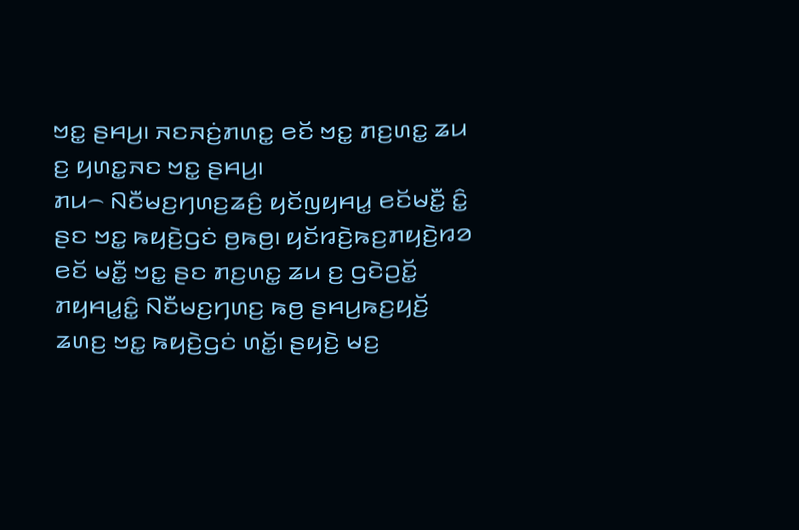ꤠꤢ꤭ ꤔꤌꤣ꤬꤯ ꤏꤢꤏꤢꤦ꤬ꤊꤛꤢ꤭ ꤕꤢꤩ ꤠꤢ꤭ ꤊꤢ꤬ꤛꤢ꤭ ꤘꤣ ꤢ꤬ ꤟꤛꤢ꤭ꤏꤢ ꤠꤢ꤭ ꤔꤌꤣ꤬꤯
ꤊꤣ꤮ ꤡꤢꤪꤗꤢ꤬ꤚꤛꤢ꤬ꤘꤢꤨ꤬ ꤟꤢꤩꤜꤟꤌꤣ꤭ ꤕꤢꤩꤗꤢꤪ꤭ ꤢꤨ꤭ ꤔꤢ ꤠꤢ꤭ ꤒꤟꤢꤧ꤬ꤞꤢꤦ ꤥ꤬ꤒꤥ꤬꤯ ꤟꤢꤩꤙꤢꤧ꤬ꤒꤢ꤬ꤊꤟꤢꤧ꤬ꤙꤤ ꤕꤢꤩ ꤗꤢꤪ꤭ ꤠꤢ꤭ ꤔꤢ ꤊꤢ꤬ꤛꤢ꤭ ꤘꤣ ꤢ꤬ ꤞꤢꤧꤑꤢꤩ꤭ ꤊꤟꤌꤣ꤭ꤢꤨ꤭ ꤡꤢꤪꤗꤢ꤬ꤚꤛꤢ꤬ ꤒꤥ꤬ ꤔꤌꤣ꤬ꤒꤢ꤬ꤟꤢꤩ꤬ ꤘꤛꤢ꤬ ꤠꤢ꤭ ꤒꤟꤢꤧ꤬ꤞꤢꤦ ꤛꤢꤩ꤭꤯ ꤔꤟꤢꤧ꤬ ꤗꤢ꤬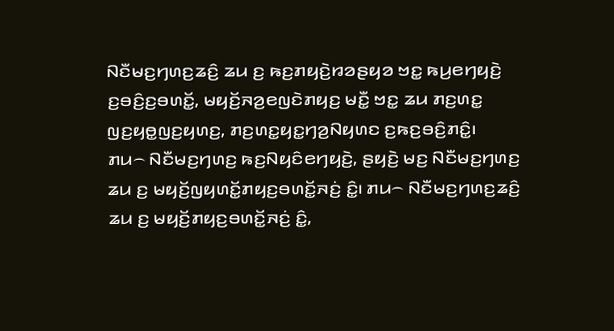ꤡꤢꤪꤗꤢ꤬ꤚꤛꤢ꤬ꤘꤢꤨ꤬ ꤘꤣ ꤢ꤬ ꤒꤢ꤬ꤊꤟꤢꤧ꤬ꤙꤤꤔꤟꤤ ꤠꤢ꤭ ꤒꤣ꤬ꤕꤚꤟꤢꤧ꤬ ꤢ꤬ꤋꤢꤨ꤬ꤢ꤬ꤋꤛꤢꤩ꤭, ꤗꤟꤢꤩ꤬ꤏꤤ꤬ꤕꤜꤢꤧꤊꤟꤢ꤬ ꤗꤢꤪ꤭ ꤠꤢ꤭ ꤘꤣ ꤊꤢ꤬ꤛꤢ꤭ ꤜꤢ꤬ꤟꤥ꤭ꤜꤢ꤬ꤟꤛꤢ꤬, ꤊꤢ꤬ꤛꤢ꤭ꤟꤢ꤭ꤚꤤ꤬ꤡꤟꤛꤢ ꤢ꤬ꤒꤢ꤬ꤋꤢꤨ꤬ꤊꤢꤨ꤭꤯
ꤊꤣ꤮ ꤡꤢꤪꤗꤢ꤬ꤚꤛꤢ꤬ ꤒꤢ꤬ꤡꤟꤢꤨꤕꤚꤟꤢꤧ꤬, ꤔꤟꤢꤧ꤬ ꤗꤢ꤬ ꤡꤢꤪꤗꤢ꤬ꤚꤛꤢ꤬ ꤘꤣ ꤢ꤬ ꤗꤟꤢꤩ꤬ꤜꤟꤛꤢꤩ꤭ꤊꤟꤢ꤬ꤋꤛꤢꤩ꤭ꤏꤢꤦ꤬ ꤢꤨ꤭꤯ ꤊꤣ꤮ ꤡꤢꤪꤗꤢ꤬ꤚꤛꤢ꤬ꤘꤢꤨ꤬ ꤘꤣ ꤢ꤬ ꤗꤟꤢꤩ꤬ꤊꤟꤢ꤬ꤋꤛꤢꤩ꤭ꤏꤢꤦ꤬ ꤢꤨ꤭,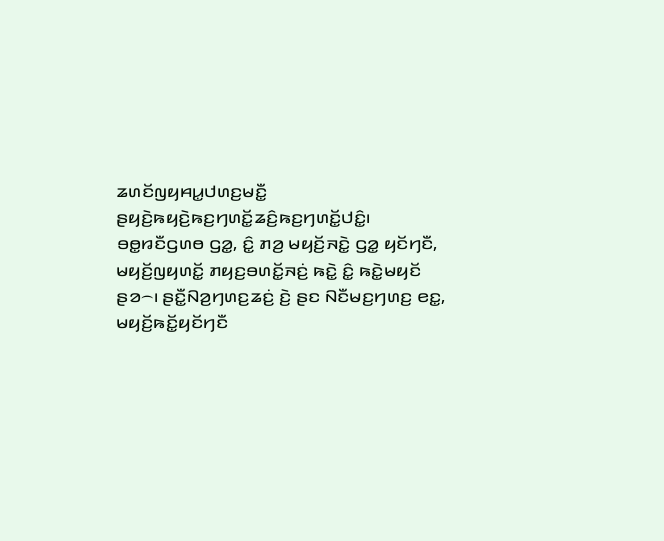ꤘꤛꤢꤩꤜꤟꤌꤣ꤭ꤓꤛꤢ꤬ꤗꤢꤪ꤭ ꤔꤟꤢꤧ꤬ꤒꤟꤢꤧ꤬ꤒꤢ꤬ꤚꤛꤢꤩ꤭ꤘꤢꤨ꤬ꤒꤢ꤬ꤚꤛꤢꤩ꤭ꤓꤢꤨ꤭꤯
ꤋꤥ꤭ꤙꤢꤪꤞꤛꤥ ꤞꤤ꤭, ꤢꤨ꤭ ꤊꤤ꤬ ꤗꤟꤢꤩ꤬ꤏꤢꤧ꤭ ꤞꤤ꤭ ꤟꤢꤩꤚꤢꤪ, ꤗꤟꤢꤩ꤬ꤜꤟꤛꤢꤩ꤭ ꤊꤟꤢ꤬ꤋꤛꤢꤩ꤭ꤏꤢꤦ꤬ ꤒꤢꤧ꤭ ꤢꤨ꤭ ꤒꤢꤧ꤭ꤗꤟꤢꤩ ꤔꤤ꤮꤯ ꤔꤢꤪ꤭ꤡꤤ꤬ꤚꤛꤢ꤬ꤘꤢꤦ꤬ ꤢꤧ꤬ ꤔꤢ ꤡꤢꤪꤗꤢ꤬ꤚꤛꤢ꤬ ꤕꤢ꤭, ꤗꤟꤢꤩ꤬ꤒꤢꤩ꤭ꤟꤢꤩꤚꤢꤪ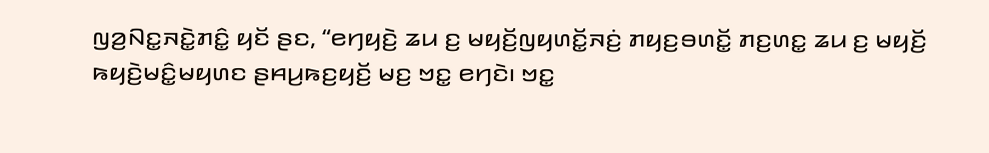ꤜꤤ꤬ꤡꤢ꤭ꤏꤢꤧ꤭ꤊꤢꤨ꤭ ꤟꤢꤩ ꤔꤢ, “ꤕꤚꤟꤢꤧ꤬ ꤘꤣ ꤢ꤬ ꤗꤟꤢꤩ꤬ꤜꤟꤛꤢꤩ꤭ꤏꤢꤦ꤬ ꤊꤟꤢ꤬ꤋꤛꤢꤩ꤭ ꤊꤢ꤬ꤛꤢ꤭ ꤘꤣ ꤢ꤬ ꤗꤟꤢꤩ꤬ ꤒꤟꤢꤧ꤬ꤗꤢꤨ꤭ꤗꤟꤛꤢ ꤔꤌꤣ꤬ꤒꤢ꤬ꤟꤢꤩ꤬ ꤗꤢ꤬ ꤠꤢ꤭ ꤕꤚꤢꤧ꤯ ꤠꤢ꤭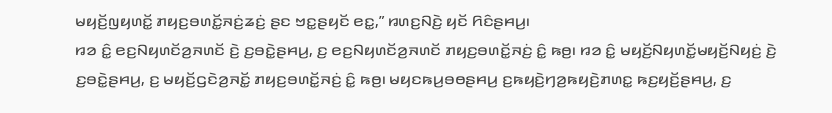ꤗꤟꤢꤩ꤬ꤜꤟꤛꤢꤩ꤭ ꤊꤟꤢ꤬ꤋꤛꤢꤩ꤭ꤏꤢꤦ꤬ꤘꤢꤦ꤬ ꤔꤢ ꤠꤢ꤭ꤔꤟꤢꤩ ꤕꤢ꤭,” ꤙꤛꤢ꤬ꤡꤢꤧ꤬ ꤟꤢꤩ ꤖꤢꤨꤔꤌꤣ꤬꤯
ꤙꤤ ꤢꤨ꤭ ꤕꤢ꤬ꤡꤟꤛꤢꤩꤤ꤬ꤏꤛꤢꤩ ꤢꤧ꤬ ꤢ꤬ꤋꤢꤧ꤭ꤔꤌꤣ꤬, ꤢ꤬ ꤕꤢ꤬ꤡꤟꤛꤢꤩꤤ꤬ꤏꤛꤢꤩ ꤊꤟꤢ꤬ꤋꤛꤢꤩ꤭ꤏꤢꤦ꤬ ꤢꤨ꤭ ꤒꤥ꤬꤯ ꤙꤤ ꤢꤨ꤭ ꤗꤟꤢꤩ꤬ꤡꤟꤛꤢꤩ꤭ꤗꤟꤢꤩ꤬ꤡꤟꤢꤦ꤬ ꤢꤧ꤬ ꤢ꤬ꤋꤢꤧ꤭ꤔꤌꤣ꤬, ꤢ꤬ ꤗꤟꤢꤩ꤬ꤞꤢꤧꤤ꤬ꤏꤢꤩ꤭ ꤊꤟꤢ꤬ꤋꤛꤢꤩ꤭ꤏꤢꤦ꤬ ꤢꤨ꤭ ꤒꤥ꤬꤯ ꤗꤟꤢꤒꤣ꤬ꤋꤥꤔꤌꤣ꤬ ꤢ꤬ꤒꤟꤢꤧ꤬ꤚꤤ꤬ꤒꤟꤢꤧ꤬ꤊꤛꤢ꤭ ꤒꤢ꤬ꤟꤢꤩ꤬ꤔꤌꤣ꤬, ꤢ꤬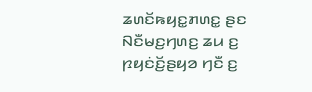ꤘꤛꤢꤩꤒꤟꤢ꤭ꤊꤛꤢ꤭ ꤔꤢ ꤡꤢꤪꤗꤢ꤬ꤚꤛꤢ꤬ ꤘꤣ ꤢ꤬ ꤐꤟꤢꤦꤢꤩ꤬ꤔꤟꤤ ꤚꤢꤪ ꤢ꤬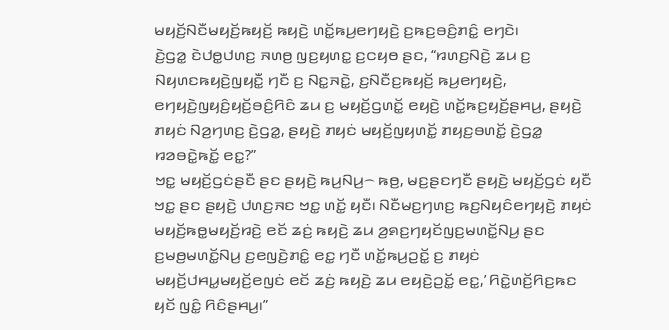ꤗꤟꤢꤩ꤬ꤡꤢꤪꤗꤟꤢꤩ꤬ꤒꤟꤢꤩ꤬ ꤒꤟꤢꤧ꤬ ꤛꤢꤩ꤭ꤒꤣ꤬ꤕꤚꤟꤢꤧ꤬ ꤢ꤬ꤒꤢ꤬ꤋꤢꤨ꤬ꤊꤢꤨ꤭ ꤕꤚꤢꤧ꤯
ꤢꤧ꤬ꤞꤤ꤭ ꤢꤧꤓꤥ꤭ꤓꤛꤢ꤬ ꤏꤛꤥ꤬ ꤜꤢ꤬ꤟꤛꤢ꤭ ꤢ꤬ꤍꤟꤥ ꤔꤢ, “ꤙꤛꤢ꤬ꤡꤢꤧ꤬ ꤘꤣ ꤢ꤬ ꤡꤟꤛꤢꤒꤟꤢꤧ꤬ꤜꤟꤢꤪ꤭ ꤚꤢꤪ ꤢ꤬ ꤡꤢ꤭ꤏꤢꤧ꤭, ꤢ꤬ꤡꤢꤪꤢ꤬ꤒꤟꤢꤩ꤬ ꤒꤣ꤬ꤕꤚꤟꤢꤧ꤬, ꤕꤚꤟꤢꤧ꤬ꤜꤟꤢꤨ꤬ꤟꤢꤩ꤬ꤋꤢꤨ꤬ꤖꤢꤨ ꤘꤣ ꤢ꤬ ꤗꤟꤢꤩ꤬ꤞꤛꤢꤩ꤭ ꤕꤟꤢꤧ꤬ ꤛꤢꤩ꤭ꤒꤢ꤬ꤟꤢꤩ꤬ꤔꤌꤣ꤬, ꤔꤟꤢꤧ꤬ ꤊꤟꤢꤦ ꤡꤤ꤬ꤚꤛꤢ꤬ ꤢꤧ꤬ꤞꤤ꤭, ꤔꤟꤢꤧ꤬ ꤊꤟꤢꤦ ꤗꤟꤢꤩ꤬ꤜꤟꤛꤢꤩ꤭ ꤊꤟꤢ꤬ꤋꤛꤢꤩ꤭ ꤢꤧ꤬ꤞꤤ꤭ ꤙꤤꤋꤢꤧ꤭ꤒꤢꤩ꤭ ꤕꤢ꤭?”
ꤠꤢ꤭ ꤗꤟꤢꤩ꤬ꤞꤢꤦꤔꤢꤪ ꤔꤢ ꤔꤟꤢꤧ꤬ ꤒꤣ꤬ꤡꤣ꤬꤮ ꤒꤥ꤬, ꤗꤢ꤬ꤔꤢꤚꤢꤪ ꤔꤟꤢꤧ꤬ ꤗꤟꤢꤩ꤬ꤞꤢꤦ ꤟꤢꤪ ꤠꤢ꤭ ꤔꤢ ꤔꤟꤢꤧ꤬ ꤓꤛꤢ꤬ꤏꤢ ꤠꤢ꤭ ꤛꤢꤩ꤭ ꤟꤢꤪ꤯ ꤡꤢꤪꤗꤢ꤬ꤚꤛꤢ꤬ ꤒꤢ꤬ꤡꤟꤢꤨꤕꤚꤟꤢꤧ꤬ ꤊꤟꤢꤦ ꤗꤟꤢꤩ꤬ꤒꤥ꤭ꤗꤟꤢꤩ꤬ꤙꤢꤧ꤬ ꤕꤢꤩ ꤘꤢꤦ꤬ ꤒꤟꤢꤧ꤬ ꤘꤣ ꤤ꤬ꤎꤢ꤬ꤚꤟꤢꤩꤜꤢ꤬ꤗꤛꤢꤩ꤭ꤡꤣ꤬ ꤔꤢ ꤢ꤬ꤗꤥ꤬ꤗꤛꤢꤩ꤭ꤡꤣ꤬ ꤢ꤬ꤕꤜꤢꤧ꤬ꤊꤢꤨ꤭ ꤕꤢ꤭ ꤚꤢꤪ ꤛꤢꤩ꤭ꤒꤣ꤬ꤑꤢꤩ꤭ ꤢ꤬ ꤊꤟꤢꤦ ꤗꤟꤢꤩ꤬ꤓꤌꤣ꤭ꤗꤟꤢꤩ꤬ꤕꤜꤢꤦ ꤕꤢꤩ ꤘꤢꤦ꤬ ꤒꤟꤢꤧ꤬ ꤘꤣ ꤕꤟꤢꤧ꤬ꤑꤢꤩ꤭ ꤕꤢ꤭,’ ꤖꤢꤧ꤭ꤛꤢꤩ꤬ꤖꤢ꤬ꤒꤢ ꤟꤢꤩ ꤜꤢꤨ꤭ ꤖꤢꤨꤔꤌꤣ꤬꤯”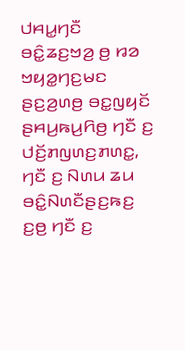ꤓꤌꤣ꤭ꤚꤢꤪ ꤋꤢꤨ꤭ꤘꤢ꤬ꤠꤤ꤬ ꤥ꤬ ꤙꤤ ꤠꤟꤤ꤭ꤚꤢ꤬ꤗꤢ ꤔꤢ꤬ꤤ꤬ꤛꤥ꤬ ꤋꤢ꤭ꤜꤟꤢꤩ ꤔꤌꤣ꤬ꤒꤣ꤬ꤖꤥ꤬ ꤚꤢꤪ ꤢ꤬ ꤓꤢꤩ꤬ꤊꤜꤛꤢ꤬ꤊꤛꤢ꤭, ꤚꤢꤪ ꤢ꤬ ꤡꤛꤣ ꤘꤣ ꤋꤢꤨ꤭ꤡꤛꤢꤪꤔꤢ꤬ꤒꤢ꤬ ꤢ꤬ꤥ꤬ ꤚꤢꤪ ꤢ꤬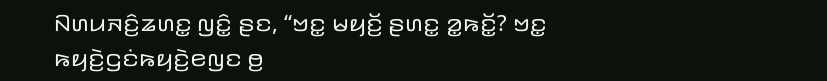ꤡꤛꤣꤏꤢꤨ꤬ꤘꤛꤢ꤭ ꤜꤢꤨ꤭ ꤔꤢ, “ꤠꤢ꤭ ꤗꤟꤢꤩ꤬ ꤔꤛꤢ꤭ ꤤ꤭ꤒꤢꤩ꤭? ꤠꤢ꤭ ꤒꤟꤢꤧ꤬ꤞꤢꤦꤒꤟꤢꤧ꤬ꤕꤜꤢ ꤥ꤬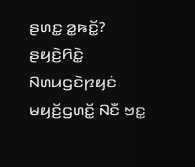ꤔꤛꤢ꤭ ꤤ꤭ꤒꤢꤩ꤭? ꤔꤟꤢꤧ꤬ꤖꤢꤧ꤭ ꤡꤛꤣꤞꤢꤧꤐꤟꤢꤦ ꤗꤟꤢꤩ꤬ꤞꤛꤢꤩ꤭ ꤡꤢꤪ ꤠꤢ꤭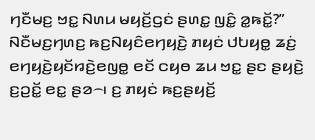ꤚꤢꤪꤗꤢ꤬ ꤠꤢ꤭ ꤡꤛꤣ ꤗꤟꤢꤩ꤬ꤞꤢꤦ ꤔꤛꤢ꤭ ꤜꤢꤨ꤭ ꤤ꤭ꤒꤢꤩ꤭?”
ꤡꤢꤪꤗꤢ꤬ꤚꤛꤢ꤬ ꤒꤢ꤬ꤡꤟꤢꤨꤕꤚꤟꤢꤧ꤬ ꤊꤟꤢꤦ ꤓꤝꤟꤥ꤭ ꤘꤢꤦ꤬ ꤕꤚꤟꤢꤧ꤬ꤟꤢꤩꤙꤢꤧ꤬ꤕꤜꤥ꤭ ꤕꤢꤩ ꤍꤟꤥ ꤘꤣ ꤠꤢ꤭ ꤔꤢ ꤔꤟꤢꤧ꤬ ꤢ꤬ꤑꤢꤩ꤭ ꤕꤢ꤭ ꤔꤤ꤮꤯ ꤢ꤬ ꤊꤟꤢꤦ ꤒꤢ꤬ꤔꤟꤢꤩ꤬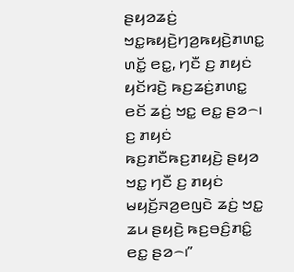ꤔꤟꤤꤘꤢꤦ꤬ ꤠꤢ꤭ꤒꤟꤢꤧ꤬ꤚꤤ꤬ꤒꤟꤢꤧ꤬ꤊꤛꤢ꤭ ꤛꤢꤩ꤭ ꤕꤢ꤭, ꤚꤢꤪ ꤢ꤬ ꤊꤟꤢꤦ ꤟꤢꤩꤙꤢꤧ꤬ ꤒꤢ꤬ꤘꤢꤦ꤬ꤊꤛꤢ꤭ ꤕꤢꤩ ꤘꤢꤦ꤬ ꤠꤢ꤭ ꤕꤢ꤭ ꤔꤤ꤮꤯ ꤢ꤬ ꤊꤟꤢꤦ ꤒꤢ꤬ꤊꤢꤪꤒꤢ꤬ꤊꤟꤢꤧ꤬ ꤔꤟꤤ ꤠꤢ꤭ ꤚꤢꤪ ꤢ꤬ ꤊꤟꤢꤦ ꤗꤟꤢꤩ꤬ꤏꤤ꤬ꤕꤜꤢꤧ ꤘꤢꤦ꤬ ꤠꤢ꤭ ꤘꤣ ꤔꤟꤢꤧ꤬ ꤒꤢ꤬ꤋꤢꤨ꤬ꤊꤢꤨ꤭ ꤕꤢ꤭ ꤔꤤ꤮꤯”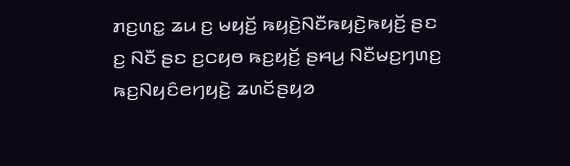ꤊꤢ꤬ꤛꤢ꤭ ꤘꤣ ꤢ꤬ ꤗꤟꤢꤩ꤬ ꤒꤟꤢꤧ꤬ꤡꤢꤪꤒꤟꤢꤧ꤬ꤒꤟꤢꤩ꤬ ꤔꤢ ꤢ꤬ ꤡꤢꤪ ꤔꤢ ꤢ꤬ꤍꤟꤥ ꤒꤢ꤬ꤟꤢꤩ꤬ ꤔꤌꤣ꤬ ꤡꤢꤪꤗꤢ꤬ꤚꤛꤢ꤬ ꤒꤢ꤬ꤡꤟꤢꤨꤕꤚꤟꤢꤧ꤬ ꤘꤛꤢꤩꤔꤟꤤ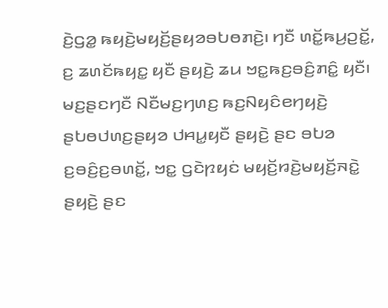ꤢꤧ꤬ꤞꤤ꤭ ꤒꤟꤢꤧ꤬ꤗꤟꤢꤩ꤬ꤔꤟꤤꤋꤝꤥꤊꤢꤧ꤬꤯ ꤚꤢꤪ ꤛꤢꤩ꤭ꤒꤣ꤬ꤑꤢꤩ꤭, ꤢ꤬ ꤘꤛꤢꤩꤒꤟꤢ꤭ ꤟꤢꤪ ꤔꤟꤢꤧ꤬ ꤘꤣ ꤠꤢ꤭ꤒꤢ꤬ꤋꤢꤨ꤬ꤊꤢꤨ꤭ ꤟꤢꤪ꤯ ꤗꤢ꤬ꤔꤢꤚꤢꤪ ꤡꤢꤪꤗꤢ꤬ꤚꤛꤢ꤬ ꤒꤢ꤬ꤡꤟꤢꤨꤕꤚꤟꤢꤧ꤬ ꤔꤝꤥꤓꤛꤢ꤬ꤔꤟꤤ ꤓꤌꤣ꤭ꤟꤢꤪ ꤔꤟꤢꤧ꤬ ꤔꤢ ꤋꤝꤤ ꤢ꤬ꤋꤢꤨ꤬ꤢ꤬ꤋꤛꤢꤩ꤭, ꤠꤢ꤭ ꤞꤢꤧꤐꤟꤢꤦ ꤗꤟꤢꤩ꤬ꤙꤢꤧ꤬ꤗꤟꤢꤩ꤬ꤏꤢꤧ꤭ ꤔꤟꤢꤧ꤬ ꤔꤢ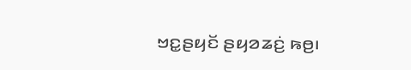ꤠꤢ꤭ꤔꤟꤢꤩ ꤔꤟꤤꤘꤢꤦ꤬ ꤒꤥ꤬꤯